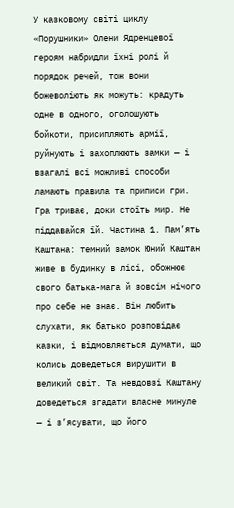У казковому світі циклу «Порушники» Олени Ядренцевої героям набридли їхні ролі й порядок речей, тож вони божеволіють як можуть: крадуть одне в одного, оголошують бойкоти, присипляють армії, руйнують і захоплюють замки — і взагалі всі можливі способи ламають правила та приписи гри. Гра триває, доки стоїть мир. Не піддавайся їй. Частина 1. Пам’ять Каштана: темний замок Юний Каштан живе в будинку в лісі, обожнює свого батька-мага й зовсім нічого про себе не знає. Він любить слухати, як батько розповідає казки, і відмовляється думати, що колись доведеться вирушити в великий світ. Та невдовзі Каштану доведеться згадати власне минуле — і з’ясувати, що його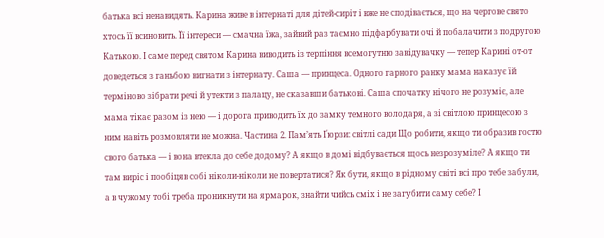батька всі ненавидять. Карина живе в інтернаті для дітей-сиріт і вже не сподівається, що на чергове свято хтось її всиновить. Її інтереси — смачна їжа, зайвий раз таємно підфарбувати очі й побалачити з подругою Катькою. І саме перед святом Карина виводить із терпіння всемогутню завідувачку — тепер Карині от-от доведеться з ганьбою вигнати з інтернату. Саша — принцеса. Одного гарного ранку мама наказує їй терміново зібрати речі й утекти з палацу, не сказавши батькові. Саша спочатку нічого не розуміє, але мама тікає разом із нею — і дорога приводить їх до замку темного володаря, а зі світлою принцесою з ним навіть розмовляти не можна. Частина 2. Пам’ять Ґюрзи: світлі сади Що робити, якщо ти образив гостю свого батька — і вона втекла до себе додому? А якщо в домі відбувається щось незрозуміле? А якщо ти там виріс і пообіцяв собі ніколи-ніколи не повертатися? Як бути, якщо в рідному світі всі про тебе забули, а в чужому тобі треба проникнути на ярмарок, знайти чийсь сміх і не загубити саму себе? І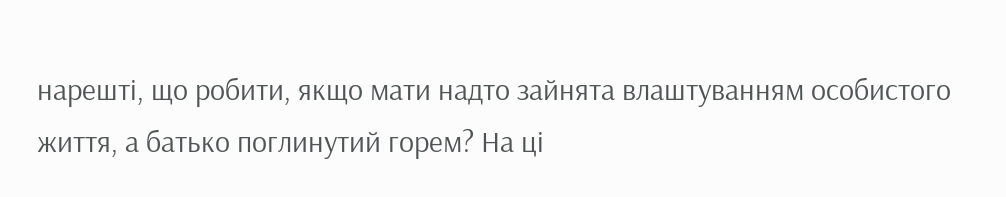нарешті, що робити, якщо мати надто зайнята влаштуванням особистого життя, а батько поглинутий горем? На ці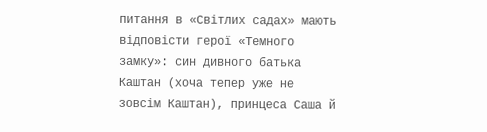питання в «Світлих садах» мають відповісти герої «Темного замку»: син дивного батька Каштан (хоча тепер уже не зовсім Каштан), принцеса Саша й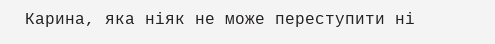Карина, яка ніяк не може переступити ні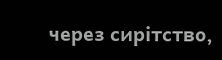через сирітство,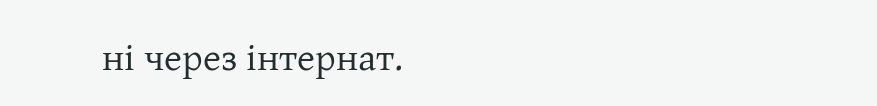ні через інтернат.